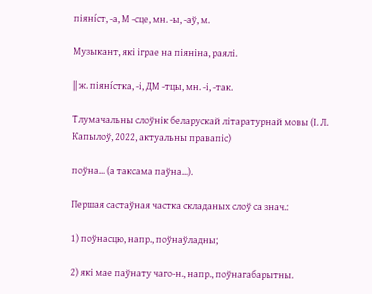піяні́ст, -а, М -сце, мн. -ы, -аў, м.

Музыкант, які іграе на піяніна, раялі.

|| ж. піяні́стка, -і, ДМ -тцы, мн. -і, -так.

Тлумачальны слоўнік беларускай літаратурнай мовы (І. Л. Капылоў, 2022, актуальны правапіс)

поўна... (а таксама паўна...).

Першая састаўная частка складаных слоў са знач.:

1) поўнасцю, напр., поўнаўладны;

2) які мае паўнату чаго-н., напр., поўнагабарытны.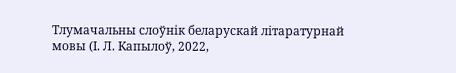Тлумачальны слоўнік беларускай літаратурнай мовы (І. Л. Капылоў, 2022,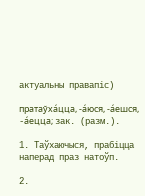актуальны правапіс)

пратаўха́цца, -а́юся, -а́ешся, -а́ецца; зак. (разм.).

1. Таўхаючыся, прабіцца наперад праз натоўп.

2.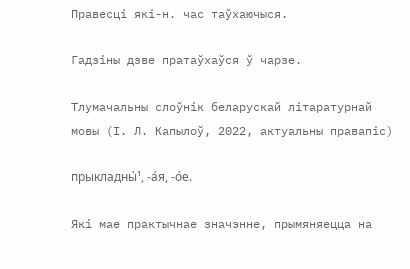Правесці які-н. час таўхаючыся.

Гадзіны дзве пратаўхаўся ў чарзе.

Тлумачальны слоўнік беларускай літаратурнай мовы (І. Л. Капылоў, 2022, актуальны правапіс)

прыкладны́¹, -а́я, -о́е.

Які мае практычнае значэнне, прымяняецца на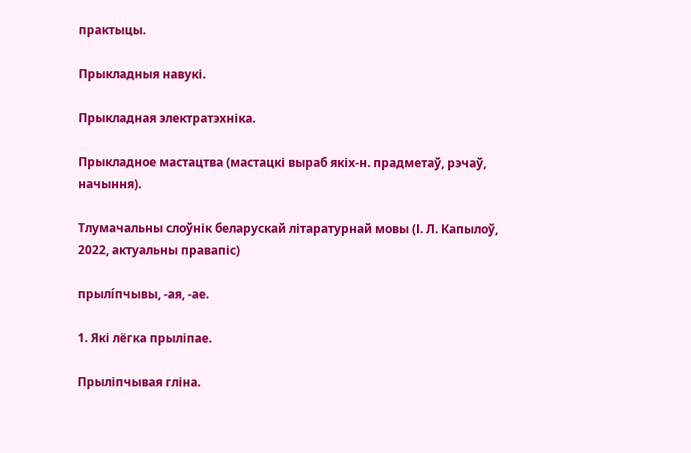практыцы.

Прыкладныя навукі.

Прыкладная электратэхніка.

Прыкладное мастацтва (мастацкі выраб якіх-н. прадметаў, рэчаў, начыння).

Тлумачальны слоўнік беларускай літаратурнай мовы (І. Л. Капылоў, 2022, актуальны правапіс)

прылі́пчывы, -ая, -ае.

1. Які лёгка прыліпае.

Прыліпчывая гліна.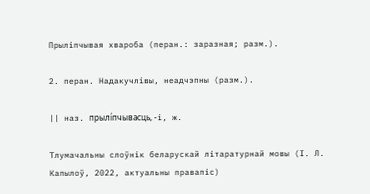Прыліпчывая хвароба (перан.: заразная; разм.).

2. перан. Надакучлівы, неадчэпны (разм.).

|| наз. прылі́пчывасць, -і, ж.

Тлумачальны слоўнік беларускай літаратурнай мовы (І. Л. Капылоў, 2022, актуальны правапіс)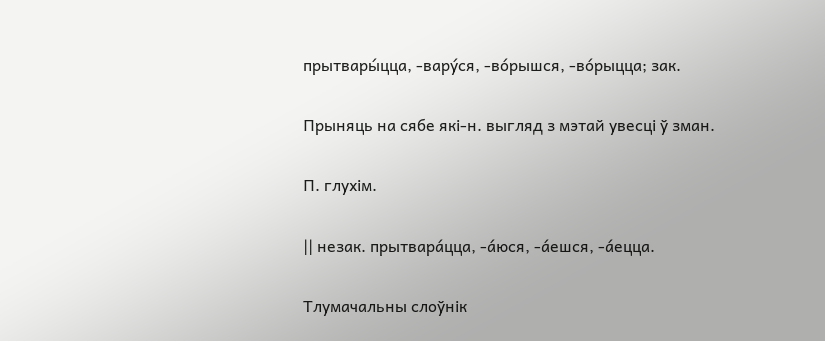прытвары́цца, -вару́ся, -во́рышся, -во́рыцца; зак.

Прыняць на сябе які-н. выгляд з мэтай увесці ў зман.

П. глухім.

|| незак. прытвара́цца, -а́юся, -а́ешся, -а́ецца.

Тлумачальны слоўнік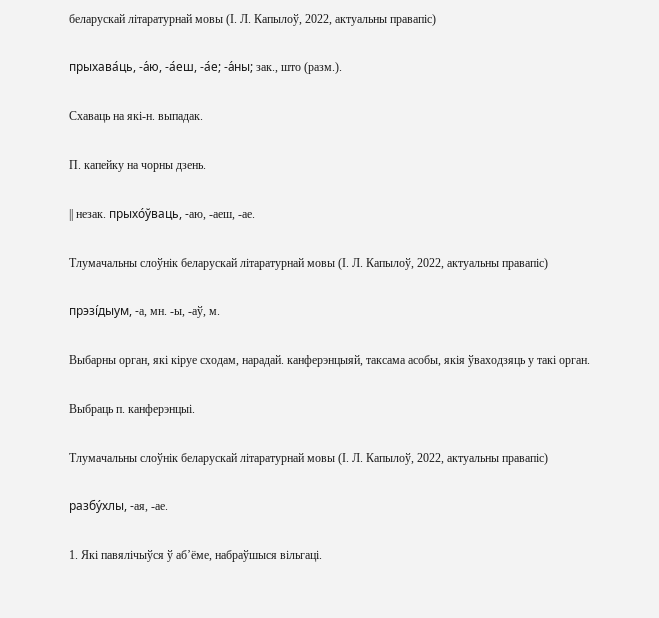беларускай літаратурнай мовы (І. Л. Капылоў, 2022, актуальны правапіс)

прыхава́ць, -а́ю, -а́еш, -а́е; -а́ны; зак., што (разм.).

Схаваць на які-н. выпадак.

П. капейку на чорны дзень.

|| незак. прыхо́ўваць, -аю, -аеш, -ае.

Тлумачальны слоўнік беларускай літаратурнай мовы (І. Л. Капылоў, 2022, актуальны правапіс)

прэзі́дыум, -а, мн. -ы, -аў, м.

Выбарны орган, які кіруе сходам, нарадай. канферэнцыяй, таксама асобы, якія ўваходзяць у такі орган.

Выбраць п. канферэнцыі.

Тлумачальны слоўнік беларускай літаратурнай мовы (І. Л. Капылоў, 2022, актуальны правапіс)

разбу́хлы, -ая, -ае.

1. Які павялічыўся ў аб’ёме, набраўшыся вільгаці.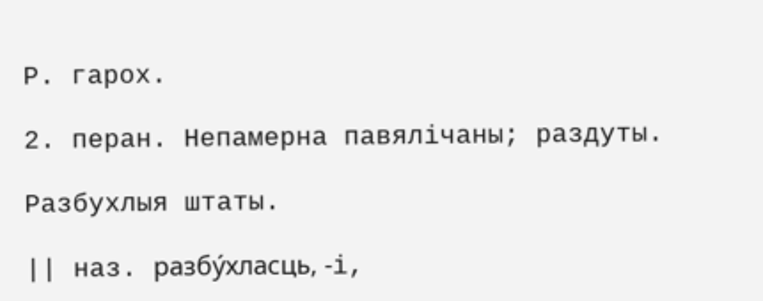Р. гарох.

2. перан. Непамерна павялічаны; раздуты.

Разбухлыя штаты.

|| наз. разбу́хласць, -і,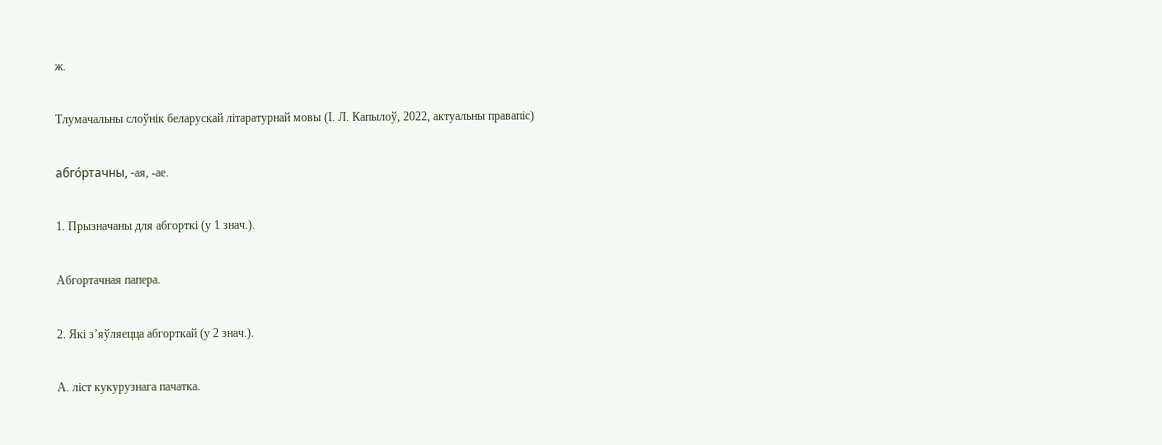ж.

Тлумачальны слоўнік беларускай літаратурнай мовы (І. Л. Капылоў, 2022, актуальны правапіс)

абго́ртачны, -ая, -ае.

1. Прызначаны для абгорткі (у 1 знач.).

Абгортачная папера.

2. Які з’яўляецца абгорткай (у 2 знач.).

А. ліст кукурузнага пачатка.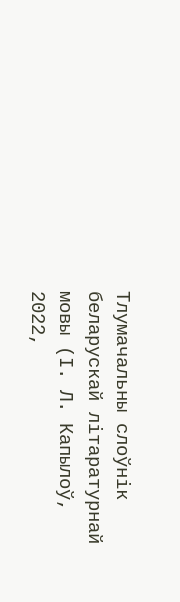Тлумачальны слоўнік беларускай літаратурнай мовы (І. Л. Капылоў, 2022,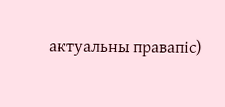актуальны правапіс)